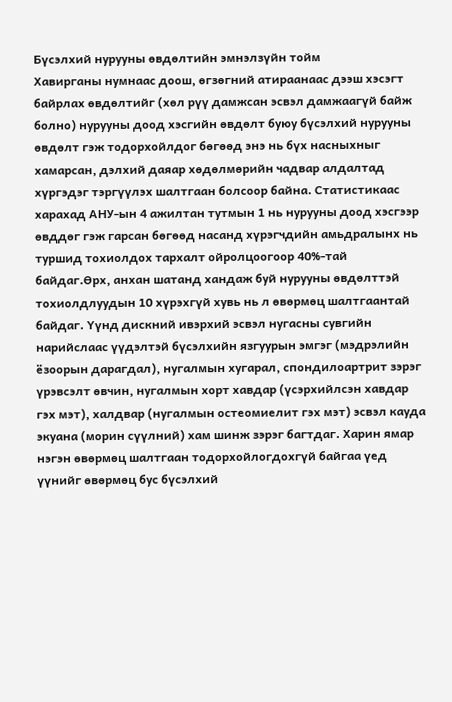Бүсэлхий нурууны өвдөлтийн эмнэлзүйн тойм
Хавирганы нумнаас доош, өгзөгний атираанаас дээш хэсэгт байрлах өвдөлтийг (хөл рүү дамжсан эсвэл дамжаагүй байж болно) нурууны доод хэсгийн өвдөлт буюу бүсэлхий нурууны өвдөлт гэж тодорхойлдог бөгөөд энэ нь бүх насныхныг хамарсан, дэлхий даяар хөдөлмөрийн чадвар алдалтад хүргэдэг тэргүүлэх шалтгаан болсоор байна. Статистикаас харахад АНУ-ын 4 ажилтан тутмын 1 нь нурууны доод хэсгээр өвддөг гэж гарсан бөгөөд насанд хүрэгчдийн амьдралынх нь туршид тохиолдох тархалт ойролцоогоор 40%-тай байдаг.Өрх, анхан шатанд хандаж буй нурууны өвдөлттэй тохиолдлуудын 10 хүрэхгүй хувь нь л өвөрмөц шалтгаантай байдаг. Үүнд дискний ивэрхий эсвэл нугасны сувгийн нарийслаас үүдэлтэй бүсэлхийн язгуурын эмгэг (мэдрэлийн ёзоорын дарагдал), нугалмын хугарал, спондилоартрит зэрэг үрэвсэлт өвчин, нугалмын хорт хавдар (үсэрхийлсэн хавдар гэх мэт), халдвар (нугалмын остеомиелит гэх мэт) эсвэл кауда экуана (морин сүүлний) хам шинж зэрэг багтдаг. Харин ямар нэгэн өвөрмөц шалтгаан тодорхойлогдохгүй байгаа үед үүнийг өвөрмөц бус бүсэлхий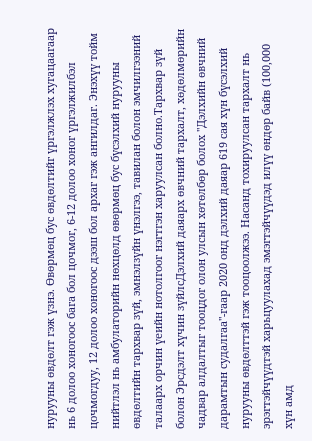нурууны өвдөлт гэж үзнэ. Өвөрмөц бус өвдөлтийг үргэлжлэх хугацаагаар нь 6 долоо хоногоос бага бол цочмог, 6-12 долоо хоног үргэлжилбэл цочмогдуу, 12 долоо хоногоос дээш бол архаг гэж ангилдаг. Энэхүү тойм нийтлэл нь амбулаторийн нөхцөлд өвөрмөц бус бүсэлхий нурууны өвдөлтийн тархвар зүй, эмнэлзүйн үнэлгээ, тавилан болон эмчилгээний талаарх орчин үеийн нотолгоог нэгтгэн харуулсан болно.Тархвар зүй болон Эрсдэлт хүчин зүйлсДэлхий даяарх өвчний тархалт, хөдөлмөрийн чадвар алдалтыг тооцдог олон улсын хөтөлбөр болох "Дэлхийн өвчний дарамтын судалгаа"-гаар 2020 онд дэлхий даяар 619 сая хүн бүсэлхий нурууны өвдөлттэй гэж тооцоолжээ. Насанд тохируулсан тархалт нь эрэгтэйчүүдтэй харьцуулахад эмэгтэйчүүдэд илүү өндөр байв (100,000 хүн амд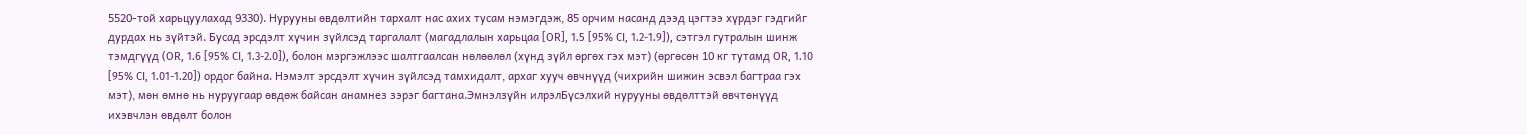5520-той харьцуулахад 9330). Нурууны өвдөлтийн тархалт нас ахих тусам нэмэгдэж, 85 орчим насанд дээд цэгтээ хүрдэг гэдгийг дурдах нь зүйтэй. Бусад эрсдэлт хүчин зүйлсэд таргалалт (магадлалын харьцаа [OR], 1.5 [95% CI, 1.2-1.9]), сэтгэл гутралын шинж тэмдгүүд (OR, 1.6 [95% CI, 1.3-2.0]), болон мэргэжлээс шалтгаалсан нөлөөлөл (хүнд зүйл өргөх гэх мэт) (өргөсөн 10 кг тутамд OR, 1.10 [95% CI, 1.01-1.20]) ордог байна. Нэмэлт эрсдэлт хүчин зүйлсэд тамхидалт, архаг хууч өвчнүүд (чихрийн шижин эсвэл багтраа гэх мэт), мөн өмнө нь нуруугаар өвдөж байсан анамнез зэрэг багтана.Эмнэлзүйн илрэлБүсэлхий нурууны өвдөлттэй өвчтөнүүд ихэвчлэн өвдөлт болон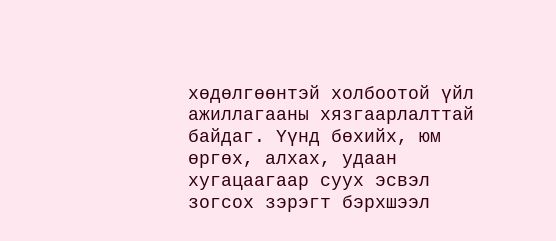хөдөлгөөнтэй холбоотой үйл ажиллагааны хязгаарлалттай байдаг. Үүнд бөхийх, юм өргөх, алхах, удаан хугацаагаар суух эсвэл зогсох зэрэгт бэрхшээл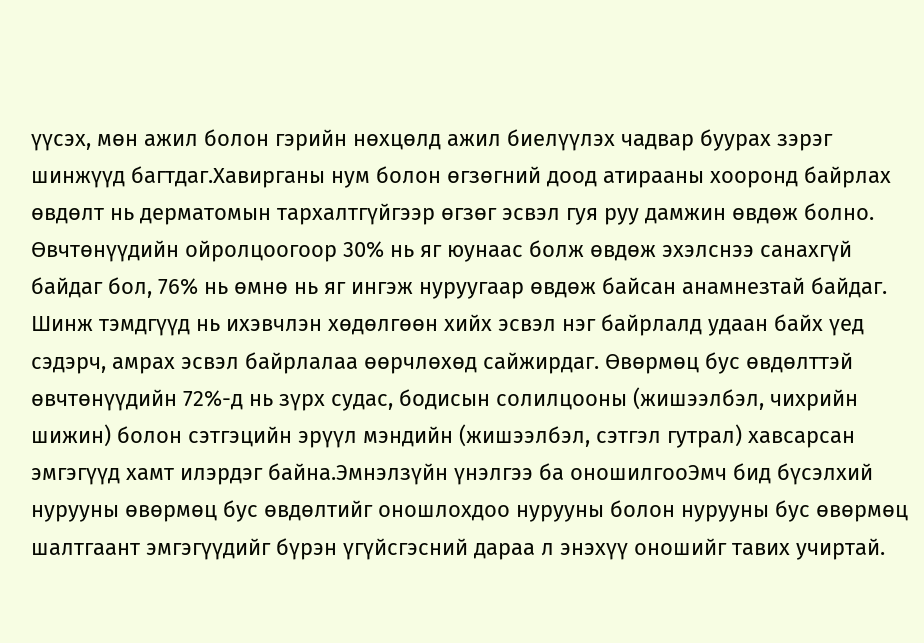үүсэх, мөн ажил болон гэрийн нөхцөлд ажил биелүүлэх чадвар буурах зэрэг шинжүүд багтдаг.Хавирганы нум болон өгзөгний доод атирааны хооронд байрлах өвдөлт нь дерматомын тархалтгүйгээр өгзөг эсвэл гуя руу дамжин өвдөж болно. Өвчтөнүүдийн ойролцоогоор 30% нь яг юунаас болж өвдөж эхэлснээ санахгүй байдаг бол, 76% нь өмнө нь яг ингэж нуруугаар өвдөж байсан анамнезтай байдаг. Шинж тэмдгүүд нь ихэвчлэн хөдөлгөөн хийх эсвэл нэг байрлалд удаан байх үед сэдэрч, амрах эсвэл байрлалаа өөрчлөхөд сайжирдаг. Өвөрмөц бус өвдөлттэй өвчтөнүүдийн 72%-д нь зүрх судас, бодисын солилцооны (жишээлбэл, чихрийн шижин) болон сэтгэцийн эрүүл мэндийн (жишээлбэл, сэтгэл гутрал) хавсарсан эмгэгүүд хамт илэрдэг байна.Эмнэлзүйн үнэлгээ ба оношилгооЭмч бид бүсэлхий нурууны өвөрмөц бус өвдөлтийг оношлохдоо нурууны болон нурууны бус өвөрмөц шалтгаант эмгэгүүдийг бүрэн үгүйсгэсний дараа л энэхүү оношийг тавих учиртай.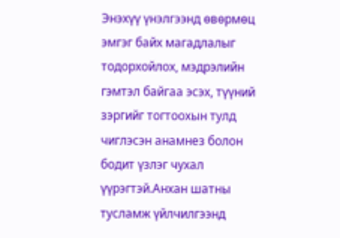Энэхүү үнэлгээнд өвөрмөц эмгэг байх магадлалыг тодорхойлох, мэдрэлийн гэмтэл байгаа эсэх, түүний зэргийг тогтоохын тулд чиглэсэн анамнез болон бодит үзлэг чухал үүрэгтэй.Анхан шатны тусламж үйлчилгээнд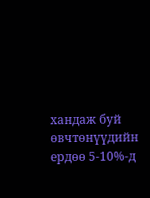хандаж буй өвчтөнүүдийн ердөө 5-10%-д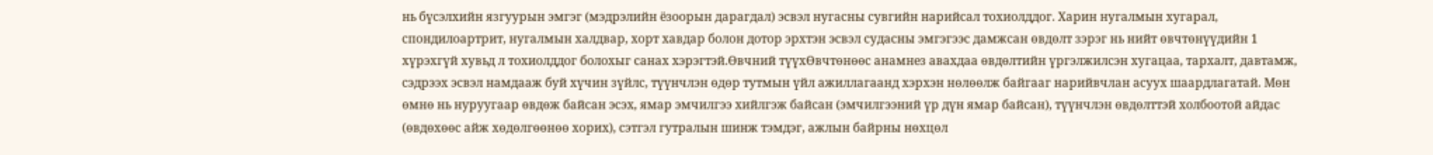нь бүсэлхийн язгуурын эмгэг (мэдрэлийн ёзоорын дарагдал) эсвэл нугасны сувгийн нарийсал тохиолддог. Харин нугалмын хугарал, спондилоартрит, нугалмын халдвар, хорт хавдар болон дотор эрхтэн эсвэл судасны эмгэгээс дамжсан өвдөлт зэрэг нь нийт өвчтөнүүдийн 1 хүрэхгүй хувьд л тохиолддог болохыг санах хэрэгтэй.Өвчний түүхӨвчтөнөөс анамнез авахдаа өвдөлтийн үргэлжилсэн хугацаа, тархалт, давтамж, сэдрээх эсвэл намдааж буй хүчин зүйлс, түүнчлэн өдөр тутмын үйл ажиллагаанд хэрхэн нөлөөлж байгааг нарийвчлан асуух шаардлагатай. Мөн өмнө нь нуруугаар өвдөж байсан эсэх, ямар эмчилгээ хийлгэж байсан (эмчилгээний үр дүн ямар байсан), түүнчлэн өвдөлттэй холбоотой айдас (өвдөхөөс айж хөдөлгөөнөө хорих), сэтгэл гутралын шинж тэмдэг, ажлын байрны нөхцөл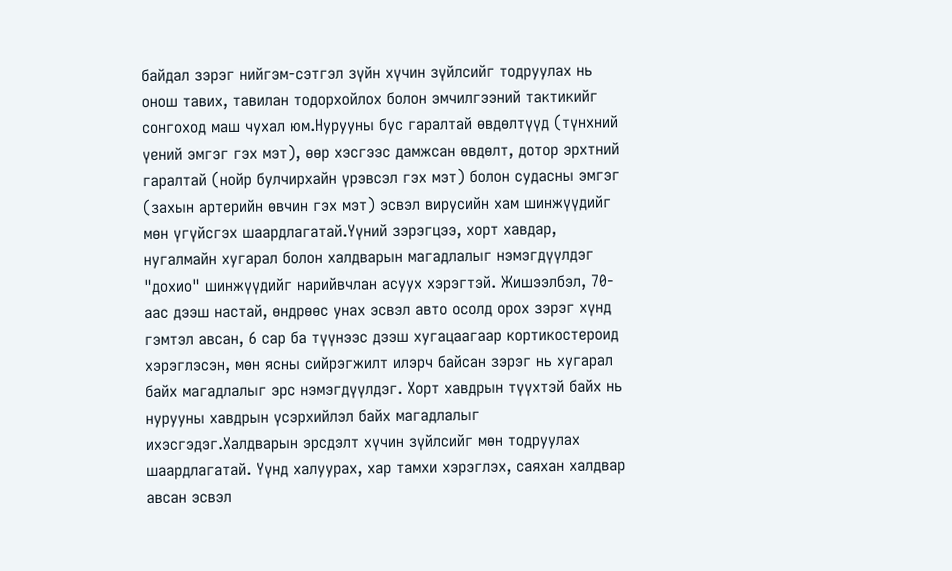байдал зэрэг нийгэм-сэтгэл зүйн хүчин зүйлсийг тодруулах нь онош тавих, тавилан тодорхойлох болон эмчилгээний тактикийг сонгоход маш чухал юм.Нурууны бус гаралтай өвдөлтүүд (түнхний үений эмгэг гэх мэт), өөр хэсгээс дамжсан өвдөлт, дотор эрхтний гаралтай (нойр булчирхайн үрэвсэл гэх мэт) болон судасны эмгэг (захын артерийн өвчин гэх мэт) эсвэл вирусийн хам шинжүүдийг мөн үгүйсгэх шаардлагатай.Үүний зэрэгцээ, хорт хавдар, нугалмайн хугарал болон халдварын магадлалыг нэмэгдүүлдэг "дохио" шинжүүдийг нарийвчлан асуух хэрэгтэй. Жишээлбэл, 70-аас дээш настай, өндрөөс унах эсвэл авто осолд орох зэрэг хүнд гэмтэл авсан, 6 сар ба түүнээс дээш хугацаагаар кортикостероид хэрэглэсэн, мөн ясны сийрэгжилт илэрч байсан зэрэг нь хугарал байх магадлалыг эрс нэмэгдүүлдэг. Хорт хавдрын түүхтэй байх нь нурууны хавдрын үсэрхийлэл байх магадлалыг ихэсгэдэг.Халдварын эрсдэлт хүчин зүйлсийг мөн тодруулах шаардлагатай. Үүнд халуурах, хар тамхи хэрэглэх, саяхан халдвар авсан эсвэл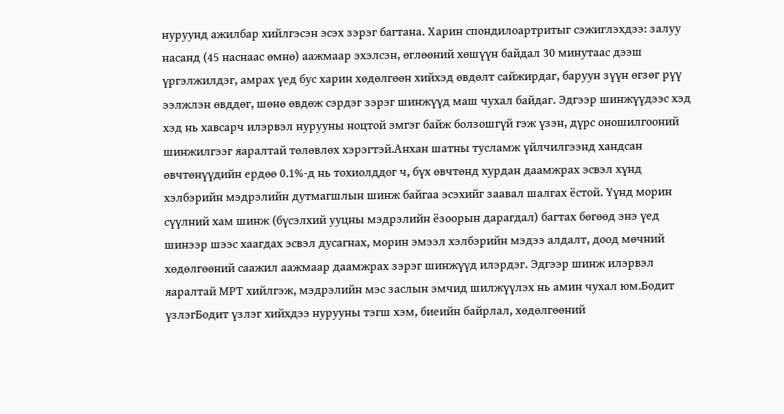нуруунд ажилбар хийлгэсэн эсэх зэрэг багтана. Харин спондилоартритыг сэжиглэхдээ: залуу насанд (45 наснаас өмнө) аажмаар эхэлсэн, өглөөний хөшүүн байдал 30 минутаас дээш үргэлжилдэг, амрах үед бус харин хөдөлгөөн хийхэд өвдөлт сайжирдаг, баруун зүүн өгзөг рүү ээлжлэн өвддөг, шөнө өвдөж сэрдэг зэрэг шинжүүд маш чухал байдаг. Эдгээр шинжүүдээс хэд хэд нь хавсарч илэрвэл нурууны ноцтой эмгэг байж болзошгүй гэж үзэн, дүрс оношилгооний шинжилгээг яаралтай төлөвлөх хэрэгтэй.Анхан шатны тусламж үйлчилгээнд хандсан өвчтөнүүдийн ердөө 0.1%-д нь тохиолддог ч, бүх өвчтөнд хурдан даамжрах эсвэл хүнд хэлбэрийн мэдрэлийн дутмагшлын шинж байгаа эсэхийг заавал шалгах ёстой. Үүнд морин сүүлний хам шинж (бүсэлхий ууцны мэдрэлийн ёзоорын дарагдал) багтах бөгөөд энэ үед шинээр шээс хаагдах эсвэл дусагнах, морин эмээл хэлбэрийн мэдээ алдалт, доод мөчний хөдөлгөөний саажил аажмаар даамжрах зэрэг шинжүүд илэрдэг. Эдгээр шинж илэрвэл яаралтай МРТ хийлгэж, мэдрэлийн мэс заслын эмчид шилжүүлэх нь амин чухал юм.Бодит үзлэгБодит үзлэг хийхдээ нурууны тэгш хэм, биеийн байрлал, хөдөлгөөний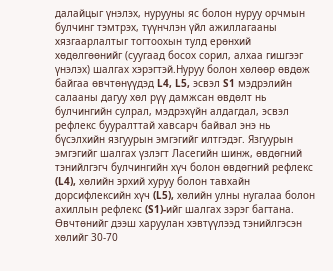далайцыг үнэлэх, нурууны яс болон нуруу орчмын булчинг тэмтрэх, түүнчлэн үйл ажиллагааны хязгаарлалтыг тогтоохын тулд ерөнхий хөдөлгөөнийг (суугаад босох сорил, алхаа гишгээг үнэлэх) шалгах хэрэгтэй.Нуруу болон хөлөөр өвдөж байгаа өвчтөнүүдэд L4, L5, эсвэл S1 мэдрэлийн салааны дагуу хөл рүү дамжсан өвдөлт нь булчингийн сулрал, мэдрэхүйн алдагдал, эсвэл рефлекс бууралттай хавсарч байвал энэ нь бүсэлхийн язгуурын эмгэгийг илтгэдэг. Язгуурын эмгэгийг шалгах үзлэгт Ласегийн шинж, өвдөгний тэнийлгэгч булчингийн хүч болон өвдөгний рефлекс (L4), хөлийн эрхий хуруу болон тавхайн дорсифлексийн хүч (L5), хөлийн улны нугалаа болон ахиллын рефлекс (S1)-ийг шалгах зэрэг багтана. Өвчтөнийг дээш харуулан хэвтүүлээд тэнийлгэсэн хөлийг 30-70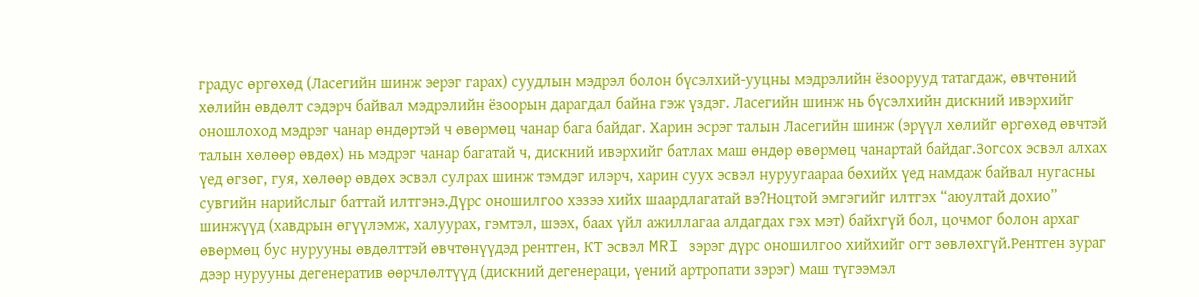градус өргөхөд (Ласегийн шинж эерэг гарах) суудлын мэдрэл болон бүсэлхий-ууцны мэдрэлийн ёзоорууд татагдаж, өвчтөний хөлийн өвдөлт сэдэрч байвал мэдрэлийн ёзоорын дарагдал байна гэж үздэг. Ласегийн шинж нь бүсэлхийн дискний ивэрхийг оношлоход мэдрэг чанар өндөртэй ч өвөрмөц чанар бага байдаг. Харин эсрэг талын Ласегийн шинж (эрүүл хөлийг өргөхөд өвчтэй талын хөлөөр өвдөх) нь мэдрэг чанар багатай ч, дискний ивэрхийг батлах маш өндөр өвөрмөц чанартай байдаг.Зогсох эсвэл алхах үед өгзөг, гуя, хөлөөр өвдөх эсвэл сулрах шинж тэмдэг илэрч, харин суух эсвэл нуруугаараа бөхийх үед намдаж байвал нугасны сувгийн нарийслыг баттай илтгэнэ.Дүрс оношилгоо хэзээ хийх шаардлагатай вэ?Ноцтой эмгэгийг илтгэх “аюултай дохио” шинжүүд (хавдрын өгүүлэмж, халуурах, гэмтэл, шээх, баах үйл ажиллагаа алдагдах гэх мэт) байхгүй бол, цочмог болон архаг өвөрмөц бус нурууны өвдөлттэй өвчтөнүүдэд рентген, КТ эсвэл MRI зэрэг дүрс оношилгоо хийхийг огт зөвлөхгүй.Рентген зураг дээр нурууны дегенератив өөрчлөлтүүд (дискний дегенераци, үений артропати зэрэг) маш түгээмэл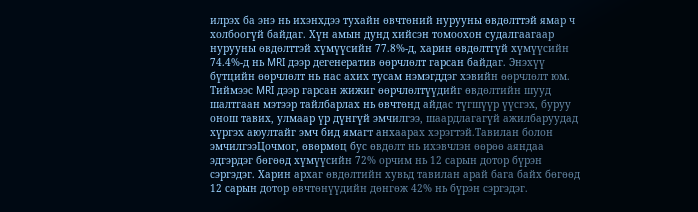илрэх ба энэ нь ихэнхдээ тухайн өвчтөний нурууны өвдөлттэй ямар ч холбоогүй байдаг. Хүн амын дунд хийсэн томоохон судалгаагаар нурууны өвдөлттэй хүмүүсийн 77.8%-д, харин өвдөлтгүй хүмүүсийн 74.4%-д нь MRI дээр дегенератив өөрчлөлт гарсан байдаг. Энэхүү бүтцийн өөрчлөлт нь нас ахих тусам нэмэгддэг хэвийн өөрчлөлт юм. Тиймээс MRI дээр гарсан жижиг өөрчлөлтүүдийг өвдөлтийн шууд шалтгаан мэтээр тайлбарлах нь өвчтөнд айдас түгшүүр үүсгэх, буруу онош тавих, улмаар үр дүнгүй эмчилгээ, шаардлагагүй ажилбаруудад хүргэх аюултайг эмч бид ямагт анхаарах хэрэгтэй.Тавилан болон эмчилгээЦочмог, өвөрмөц бус өвдөлт нь ихэвчлэн өөрөө аяндаа эдгэрдэг бөгөөд хүмүүсийн 72% орчим нь 12 сарын дотор бүрэн сэргэдэг. Харин архаг өвдөлтийн хувьд тавилан арай бага байх бөгөөд 12 сарын дотор өвчтөнүүдийн дөнгөж 42% нь бүрэн сэргэдэг.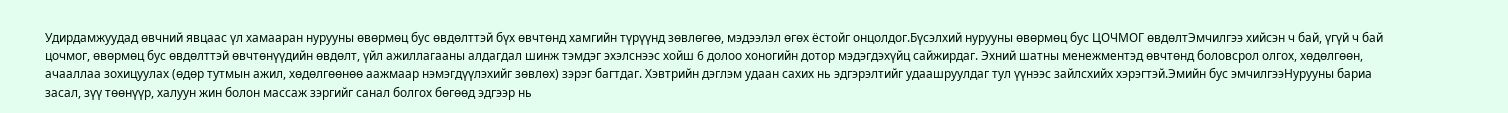Удирдамжуудад өвчний явцаас үл хамааран нурууны өвөрмөц бус өвдөлттэй бүх өвчтөнд хамгийн түрүүнд зөвлөгөө, мэдээлэл өгөх ёстойг онцолдог.Бүсэлхий нурууны өвөрмөц бус ЦОЧМОГ өвдөлтЭмчилгээ хийсэн ч бай, үгүй ч бай цочмог, өвөрмөц бус өвдөлттэй өвчтөнүүдийн өвдөлт, үйл ажиллагааны алдагдал шинж тэмдэг эхэлснээс хойш 6 долоо хоногийн дотор мэдэгдэхүйц сайжирдаг. Эхний шатны менежментэд өвчтөнд боловсрол олгох, хөдөлгөөн, ачааллаа зохицуулах (өдөр тутмын ажил, хөдөлгөөнөө аажмаар нэмэгдүүлэхийг зөвлөх) зэрэг багтдаг. Хэвтрийн дэглэм удаан сахих нь эдгэрэлтийг удаашруулдаг тул үүнээс зайлсхийх хэрэгтэй.Эмийн бус эмчилгээНурууны бариа засал, зүү төөнүүр, халуун жин болон массаж зэргийг санал болгох бөгөөд эдгээр нь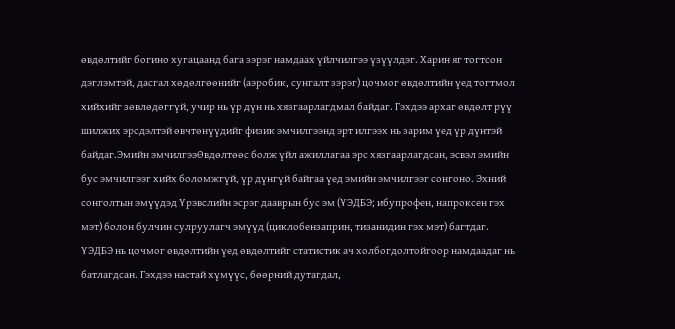өвдөлтийг богино хугацаанд бага зэрэг намдаах үйлчилгээ үзүүлдэг. Харин яг тогтсон дэглэмтэй, дасгал хөдөлгөөнийг (аэробик, сунгалт зэрэг) цочмог өвдөлтийн үед тогтмол хийхийг зөвлөдөггүй, учир нь үр дүн нь хязгаарлагдмал байдаг. Гэхдээ архаг өвдөлт рүү шилжих эрсдэлтэй өвчтөнүүдийг физик эмчилгээнд эрт илгээх нь зарим үед үр дүнтэй байдаг.Эмийн эмчилгээӨвдөлтөөс болж үйл ажиллагаа эрс хязгаарлагдсан, эсвэл эмийн бус эмчилгээг хийх боломжгүй, үр дүнгүй байгаа үед эмийн эмчилгээг сонгоно. Эхний сонголтын эмүүдэд Үрэвслийн эсрэг дааврын бус эм (ҮЭДБЭ; ибупрофен, напроксен гэх мэт) болон булчин сулруулагч эмүүд (циклобензаприн, тизанидин гэх мэт) багтдаг. ҮЭДБЭ нь цочмог өвдөлтийн үед өвдөлтийг статистик ач холбогдолтойгоор намдаадаг нь батлагдсан. Гэхдээ настай хүмүүс, бөөрний дутагдал,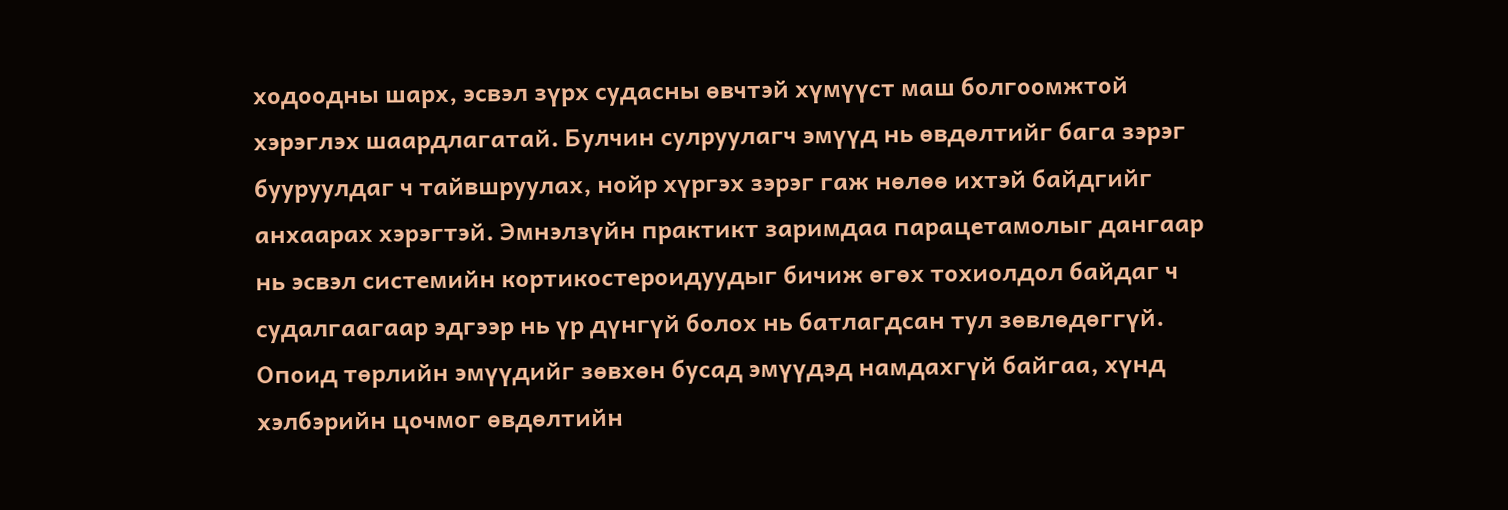ходоодны шарх, эсвэл зүрх судасны өвчтэй хүмүүст маш болгоомжтой хэрэглэх шаардлагатай. Булчин сулруулагч эмүүд нь өвдөлтийг бага зэрэг бууруулдаг ч тайвшруулах, нойр хүргэх зэрэг гаж нөлөө ихтэй байдгийг анхаарах хэрэгтэй. Эмнэлзүйн практикт заримдаа парацетамолыг дангаар нь эсвэл системийн кортикостероидуудыг бичиж өгөх тохиолдол байдаг ч судалгаагаар эдгээр нь үр дүнгүй болох нь батлагдсан тул зөвлөдөггүй. Опоид төрлийн эмүүдийг зөвхөн бусад эмүүдэд намдахгүй байгаа, хүнд хэлбэрийн цочмог өвдөлтийн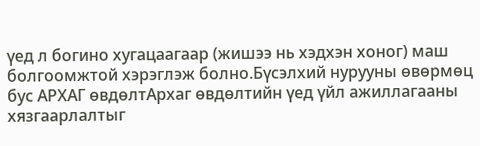үед л богино хугацаагаар (жишээ нь хэдхэн хоног) маш болгоомжтой хэрэглэж болно.Бүсэлхий нурууны өвөрмөц бус АРХАГ өвдөлтАрхаг өвдөлтийн үед үйл ажиллагааны хязгаарлалтыг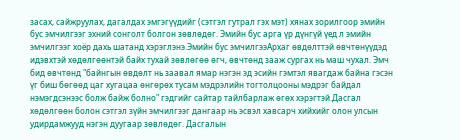засах, сайжруулах, дагалдах эмгэгүүдийг (сэтгэл гутрал гэх мэт) хянах зорилгоор эмийн бус эмчилгээг эхний сонголт болгон зөвлөдөг. Эмийн бус арга үр дүнгүй үед л эмийн эмчилгээг хоёр дахь шатанд хэрэглэнэ.Эмийн бус эмчилгээАрхаг өвдөлттэй өвчтөнүүдэд идэвхтэй хөдөлгөөнтэй байх тухай зөвлөгөө өгч, өвчтөнд зааж сургах нь маш чухал. Эмч бид өвчтөнд "байнгын өвдөлт нь заавал ямар нэгэн эд эсийн гэмтэл явагдаж байна гэсэн үг биш бөгөөд цаг хугацаа өнгөрөх тусам мэдрэлийн тогтолцооны мэдрэг байдал нэмэгдсэнээс болж байж болно" гэдгийг сайтар тайлбарлаж өгөх хэрэгтэй.Дасгал хөдөлгөөн болон сэтгэл зүйн эмчилгээг дангаар нь эсвэл хавсарч хийхийг олон улсын удирдамжууд нэгэн дуугаар зөвлөдөг. Дасгалын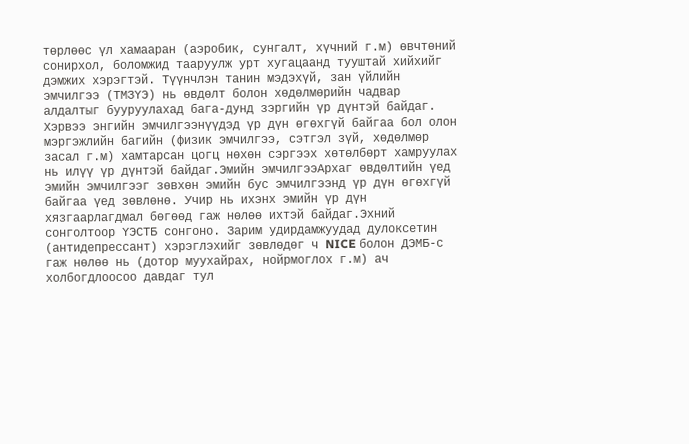төрлөөс үл хамааран (аэробик, сунгалт, хүчний г.м) өвчтөний сонирхол, боломжид тааруулж урт хугацаанд тууштай хийхийг дэмжих хэрэгтэй. Түүнчлэн танин мэдэхүй, зан үйлийн эмчилгээ (ТМЗҮЭ) нь өвдөлт болон хөдөлмөрийн чадвар алдалтыг бууруулахад бага-дунд зэргийн үр дүнтэй байдаг. Хэрвээ энгийн эмчилгээнүүдэд үр дүн өгөхгүй байгаа бол олон мэргэжлийн багийн (физик эмчилгээ, сэтгэл зүй, хөдөлмөр засал г.м) хамтарсан цогц нөхөн сэргээх хөтөлбөрт хамруулах нь илүү үр дүнтэй байдаг.Эмийн эмчилгээАрхаг өвдөлтийн үед эмийн эмчилгээг зөвхөн эмийн бус эмчилгээнд үр дүн өгөхгүй байгаа үед зөвлөнө. Учир нь ихэнх эмийн үр дүн хязгаарлагдмал бөгөөд гаж нөлөө ихтэй байдаг.Эхний сонголтоор ҮЭСТБ сонгоно. Зарим удирдамжуудад дулоксетин (антидепрессант) хэрэглэхийг зөвлөдөг ч NICE болон ДЭМБ-с гаж нөлөө нь (дотор муухайрах, нойрмоглох г.м) ач холбогдлоосоо давдаг тул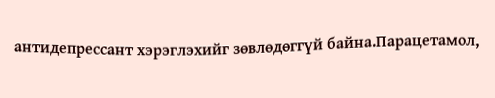антидепрессант хэрэглэхийг зөвлөдөггүй байна.Парацетамол,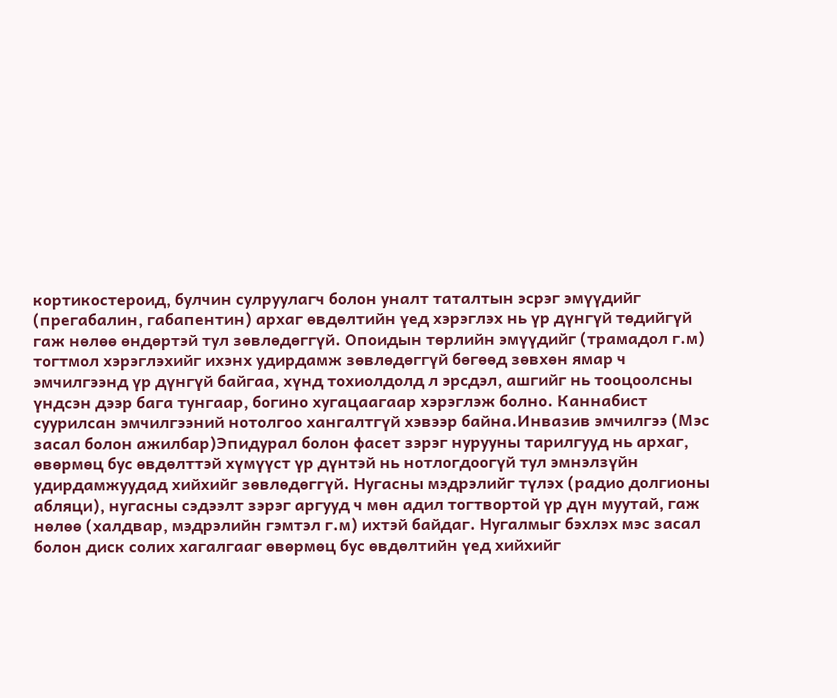кортикостероид, булчин сулруулагч болон уналт таталтын эсрэг эмүүдийг (прегабалин, габапентин) архаг өвдөлтийн үед хэрэглэх нь үр дүнгүй төдийгүй гаж нөлөө өндөртэй тул зөвлөдөггүй. Опоидын төрлийн эмүүдийг (трамадол г.м) тогтмол хэрэглэхийг ихэнх удирдамж зөвлөдөггүй бөгөөд зөвхөн ямар ч эмчилгээнд үр дүнгүй байгаа, хүнд тохиолдолд л эрсдэл, ашгийг нь тооцоолсны үндсэн дээр бага тунгаар, богино хугацаагаар хэрэглэж болно. Каннабист суурилсан эмчилгээний нотолгоо хангалтгүй хэвээр байна.Инвазив эмчилгээ (Мэс засал болон ажилбар)Эпидурал болон фасет зэрэг нурууны тарилгууд нь архаг, өвөрмөц бус өвдөлттэй хүмүүст үр дүнтэй нь нотлогдоогүй тул эмнэлзүйн удирдамжуудад хийхийг зөвлөдөггүй. Нугасны мэдрэлийг түлэх (радио долгионы абляци), нугасны сэдээлт зэрэг аргууд ч мөн адил тогтвортой үр дүн муутай, гаж нөлөө (халдвар, мэдрэлийн гэмтэл г.м) ихтэй байдаг. Нугалмыг бэхлэх мэс засал болон диск солих хагалгааг өвөрмөц бус өвдөлтийн үед хийхийг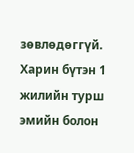зөвлөдөггүй. Харин бүтэн 1 жилийн турш эмийн болон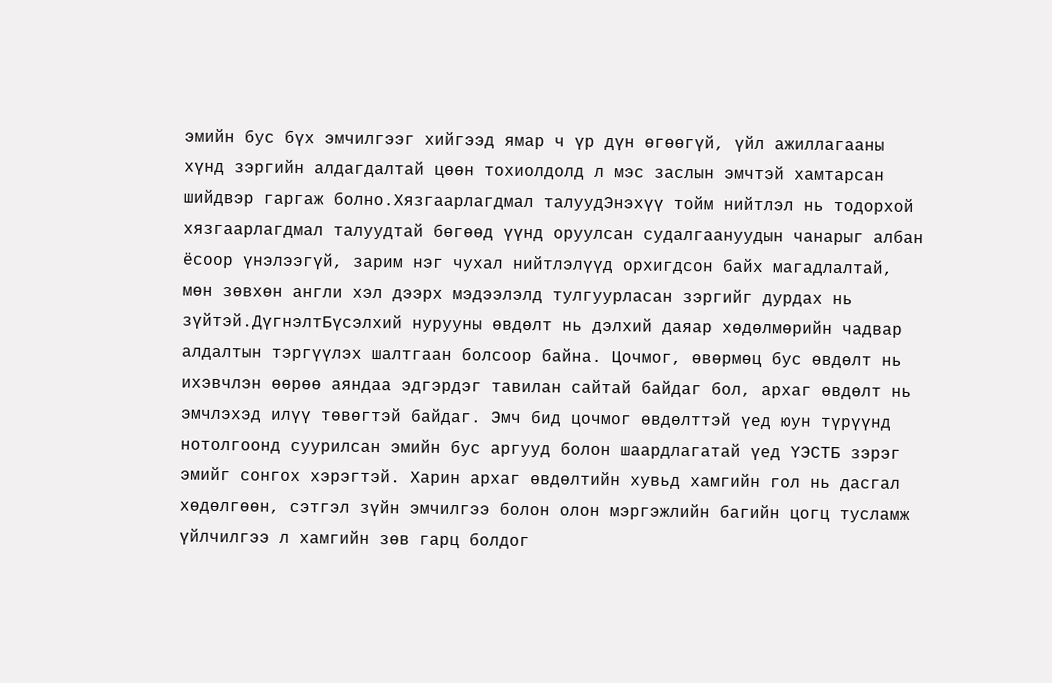эмийн бус бүх эмчилгээг хийгээд ямар ч үр дүн өгөөгүй, үйл ажиллагааны хүнд зэргийн алдагдалтай цөөн тохиолдолд л мэс заслын эмчтэй хамтарсан шийдвэр гаргаж болно.Хязгаарлагдмал талуудЭнэхүү тойм нийтлэл нь тодорхой хязгаарлагдмал талуудтай бөгөөд үүнд оруулсан судалгаануудын чанарыг албан ёсоор үнэлээгүй, зарим нэг чухал нийтлэлүүд орхигдсон байх магадлалтай, мөн зөвхөн англи хэл дээрх мэдээлэлд тулгуурласан зэргийг дурдах нь зүйтэй.ДүгнэлтБүсэлхий нурууны өвдөлт нь дэлхий даяар хөдөлмөрийн чадвар алдалтын тэргүүлэх шалтгаан болсоор байна. Цочмог, өвөрмөц бус өвдөлт нь ихэвчлэн өөрөө аяндаа эдгэрдэг тавилан сайтай байдаг бол, архаг өвдөлт нь эмчлэхэд илүү төвөгтэй байдаг. Эмч бид цочмог өвдөлттэй үед юун түрүүнд нотолгоонд суурилсан эмийн бус аргууд болон шаардлагатай үед ҮЭСТБ зэрэг эмийг сонгох хэрэгтэй. Харин архаг өвдөлтийн хувьд хамгийн гол нь дасгал хөдөлгөөн, сэтгэл зүйн эмчилгээ болон олон мэргэжлийн багийн цогц тусламж үйлчилгээ л хамгийн зөв гарц болдог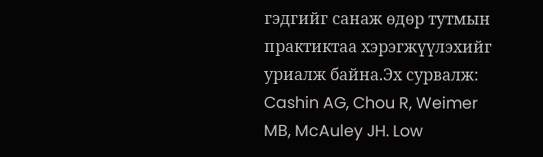гэдгийг санаж өдөр тутмын практиктаа хэрэгжүүлэхийг уриалж байна.Эх сурвалж: Cashin AG, Chou R, Weimer MB, McAuley JH. Low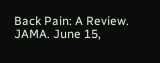Back Pain: A Review. JAMA. June 15,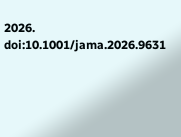2026. doi:10.1001/jama.2026.9631